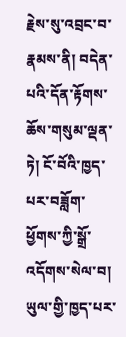རྗེས་སུ་འབྲང་བ་རྣམས་ནི། བདེན་པའི་དོན་རྟོགས་ཆོས་གསུམ་ལྡན་ཏེ། ངོ་བོའི་ཁྱད་པར་བཟློག་ཕྱོགས་ཀྱི་སྒྲོ་འདོགས་སེལ་བ། ཡུལ་གྱི་ཁྱད་པར་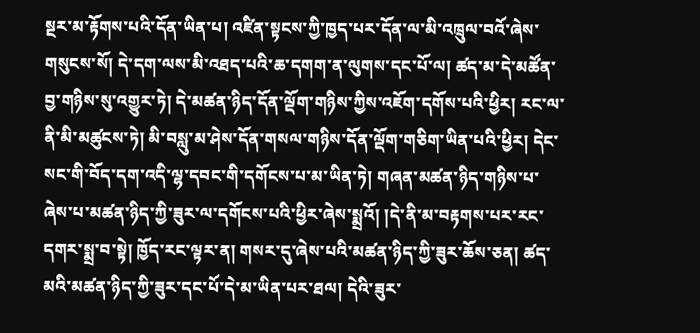སྔར་མ་རྟོགས་པའི་དོན་ཡིན་པ། འཛིན་སྟངས་ཀྱི་ཁྱད་པར་དོན་ལ་མི་འཁྲུལ་བའོ་ཞེས་གསུངས་སོ། དེ་དག་ལས་མི་འཐད་པའི་ཆ་དགག་ན་ལུགས་དང་པོ་ལ། ཚད་མ་དེ་མཚོན་བྱ་གཉིས་སུ་འགྱུར་ཏེ། དེ་མཚན་ཉིད་དོན་ལྡོག་གཉིས་ཀྱིས་འཇོག་དགོས་པའི་ཕྱིར། རང་ལ་ནི་མི་མཚུངས་ཏེ། མི་བསླུ་མ་ཤེས་དོན་གསལ་གཉིས་དོན་ལྡོག་གཅིག་ཡིན་པའི་ཕྱིར། དེང་སང་གི་བོད་དག་འདི་ལྷ་དབང་གི་དགོངས་པ་མ་ཡིན་ཏེ། གཞན་མཚན་ཉིད་གཉིས་པ་ཞེས་པ་མཚན་ཉིད་ཀྱི་ཟུར་ལ་དགོངས་པའི་ཕྱིར་ཞེས་སྨྲའོ། །དེ་ནི་མ་བརྟགས་པར་རང་དགར་སྨྲ་བ་སྟེ། ཁྱོད་རང་ལྟར་ན། གསར་དུ་ཞེས་པའི་མཚན་ཉིད་ཀྱི་ཟུར་ཆོས་ཅན། ཚད་མའི་མཚན་ཉིད་ཀྱི་ཟུར་དང་པོ་དེ་མ་ཡིན་པར་ཐལ། དེའི་ཟུར་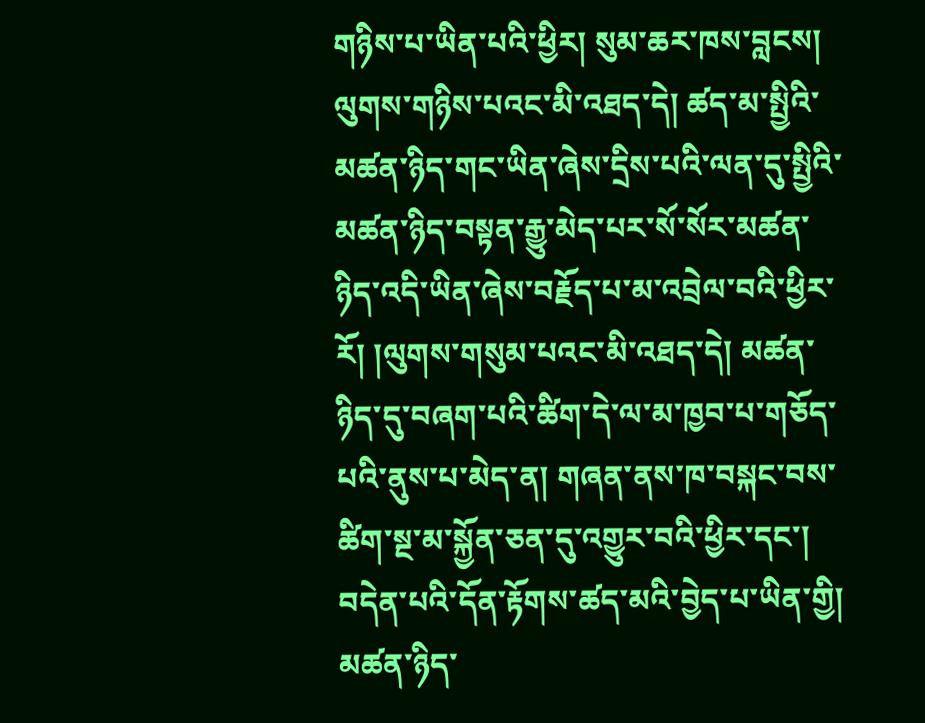གཉིས་པ་ཡིན་པའི་ཕྱིར། སུམ་ཆར་ཁས་བླངས། ལུགས་གཉིས་པའང་མི་འཐད་དེ། ཚད་མ་སྤྱིའི་མཚན་ཉིད་གང་ཡིན་ཞེས་དྲིས་པའི་ལན་དུ་སྤྱིའི་མཚན་ཉིད་བསྟན་རྒྱུ་མེད་པར་སོ་སོར་མཚན་ཉིད་འདི་ཡིན་ཞེས་བརྗོད་པ་མ་འབྲེལ་བའི་ཕྱིར་རོ། །ལུགས་གསུམ་པའང་མི་འཐད་དེ། མཚན་ཉིད་དུ་བཞག་པའི་ཚིག་དེ་ལ་མ་ཁྱབ་པ་གཅོད་པའི་ནུས་པ་མེད་ན། གཞན་ནས་ཁ་བསྐང་བས་ཚིག་སྔ་མ་སྐྱོན་ཅན་དུ་འགྱུར་བའི་ཕྱིར་དང་། བདེན་པའི་དོན་རྟོགས་ཚད་མའི་བྱེད་པ་ཡིན་གྱི། མཚན་ཉིད་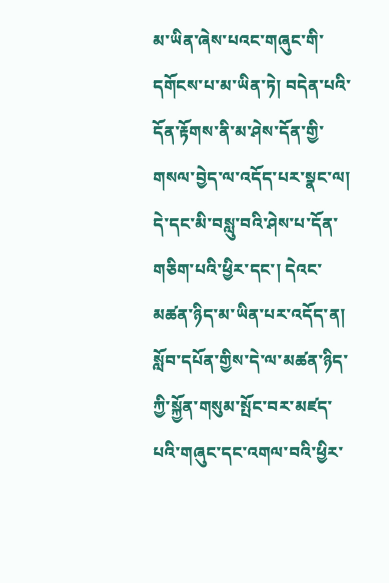མ་ཡིན་ཞེས་པའང་གཞུང་གི་དགོངས་པ་མ་ཡིན་ཏེ། བདེན་པའི་དོན་རྟོགས་ནི་མ་ཤེས་དོན་གྱི་གསལ་བྱེད་ལ་འདོད་པར་སྣང་ལ། དེ་དང་མི་བསླུ་བའི་ཤེས་པ་དོན་གཅིག་པའི་ཕྱིར་དང་། དེའང་མཚན་ཉིད་མ་ཡིན་པར་འདོད་ན། སློབ་དཔོན་གྱིས་དེ་ལ་མཚན་ཉིད་ཀྱི་སྐྱོན་གསུམ་སྤོང་བར་མཛད་པའི་གཞུང་དང་འགལ་བའི་ཕྱིར་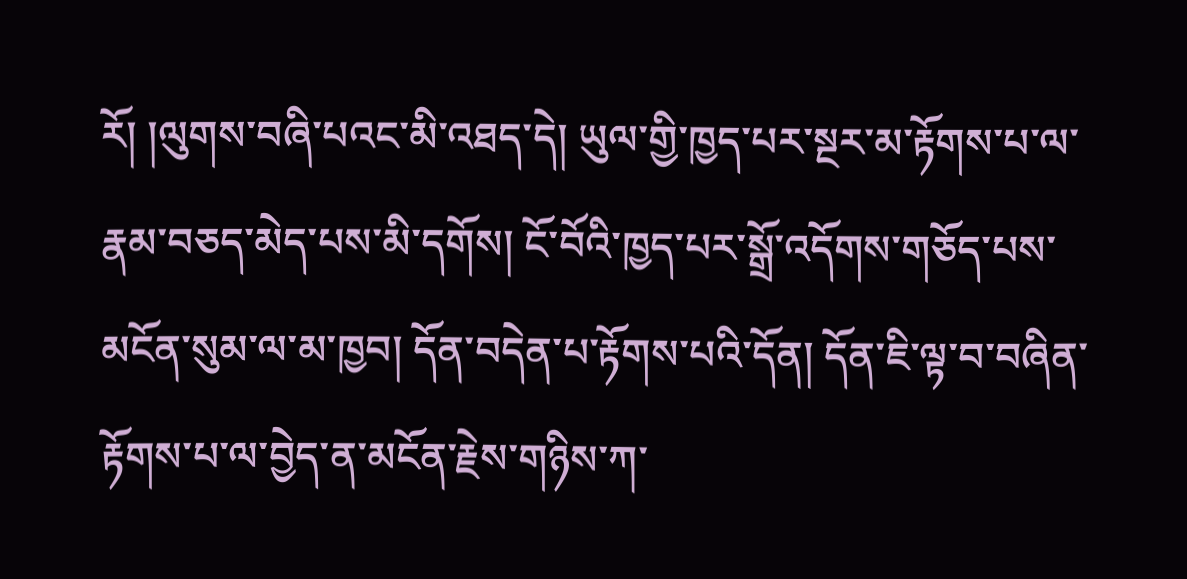རོ། །ལུགས་བཞི་པའང་མི་འཐད་དེ། ཡུལ་གྱི་ཁྱད་པར་སྔར་མ་རྟོགས་པ་ལ་རྣམ་བཅད་མེད་པས་མི་དགོས། ངོ་བོའི་ཁྱད་པར་སྒྲོ་འདོགས་གཅོད་པས་མངོན་སུམ་ལ་མ་ཁྱབ། དོན་བདེན་པ་རྟོགས་པའི་དོན། དོན་ཇི་ལྟ་བ་བཞིན་རྟོགས་པ་ལ་བྱེད་ན་མངོན་རྗེས་གཉིས་ཀ་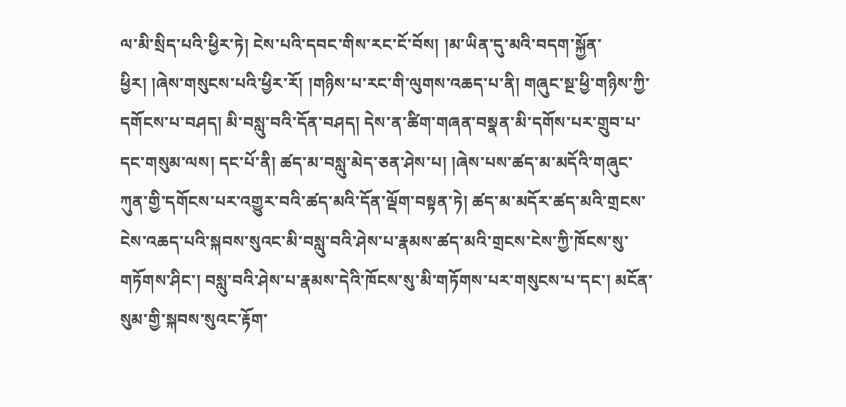ལ་མི་སྲིད་པའི་ཕྱིར་ཏེ། ངེས་པའི་དབང་གིས་རང་ངོ་བོས། །མ་ཡིན་དུ་མའི་བདག་སྐྱོན་ཕྱིར། །ཞེས་གསུངས་པའི་ཕྱིར་རོ། །གཉིས་པ་རང་གི་ལུགས་འཆད་པ་ནི། གཞུང་སྔ་ཕྱི་གཉིས་ཀྱི་དགོངས་པ་བཤད། མི་བསླུ་བའི་དོན་བཤད། དེས་ན་ཚིག་གཞན་བསྣན་མི་དགོས་པར་གྲུབ་པ་དང་གསུམ་ལས། དང་པོ་ནི། ཚད་མ་བསླུ་མེད་ཅན་ཤེས་པ། །ཞེས་པས་ཚད་མ་མདོའི་གཞུང་ཀུན་གྱི་དགོངས་པར་འགྱུར་བའི་ཚད་མའི་དོན་ལྡོག་བསྟན་ཏེ། ཚད་མ་མདོར་ཚད་མའི་གྲངས་ངེས་འཆད་པའི་སྐབས་སུའང་མི་བསླུ་བའི་ཤེས་པ་རྣམས་ཚད་མའི་གྲངས་ངེས་ཀྱི་ཁོངས་སུ་གཏོགས་ཤིང་། བསླུ་བའི་ཤེས་པ་རྣམས་དེའི་ཁོངས་སུ་མི་གཏོགས་པར་གསུངས་པ་དང་། མངོན་སུམ་གྱི་སྐབས་སུའང་རྟོག་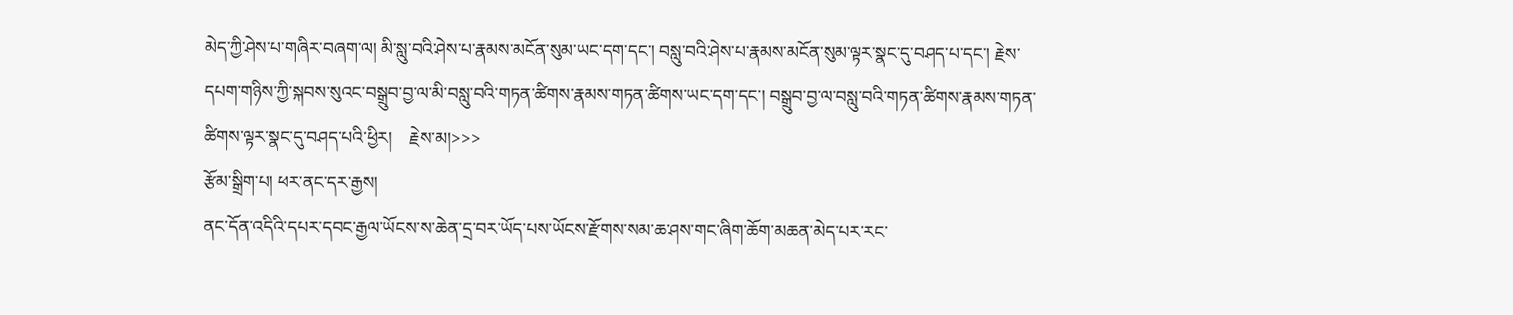མེད་ཀྱི་ཤེས་པ་གཞིར་བཞག་ལ། མི་སླུ་བའི་ཤེས་པ་རྣམས་མངོན་སུམ་ཡང་དག་དང་། བསླུ་བའི་ཤེས་པ་རྣམས་མངོན་སུམ་ལྟར་སྣང་དུ་བཤད་པ་དང་། རྗེས་དཔག་གཉིས་ཀྱི་སྐབས་སུའང་བསྒྲུབ་བྱ་ལ་མི་བསླུ་བའི་གཏན་ཚིགས་རྣམས་གཏན་ཚིགས་ཡང་དག་དང་། བསྒྲུབ་བྱ་ལ་བསླུ་བའི་གཏན་ཚིགས་རྣམས་གཏན་ཚིགས་ལྟར་སྣང་དུ་བཤད་པའི་ཕྱིར།    རྗེས་མ།>>>
རྩོམ་སྒྲིག་པ། ཕར་ནང་དར་རྒྱས།
ནང་དོན་འདིའི་དཔར་དབང་རྒྱལ་ཡོངས་ས་ཆེན་དྲ་བར་ཡོད་པས་ཡོངས་རྫོགས་སམ་ཆ་ཤས་གང་ཞིག་ཆོག་མཆན་མེད་པར་རང་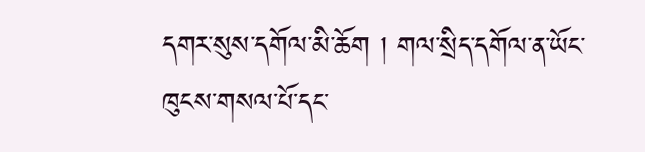དགར་སུས་དགོལ་མི་ཆོག ། གལ་སྲིད་དགོལ་ན་ཡོང་ཁུངས་གསལ་པོ་དང་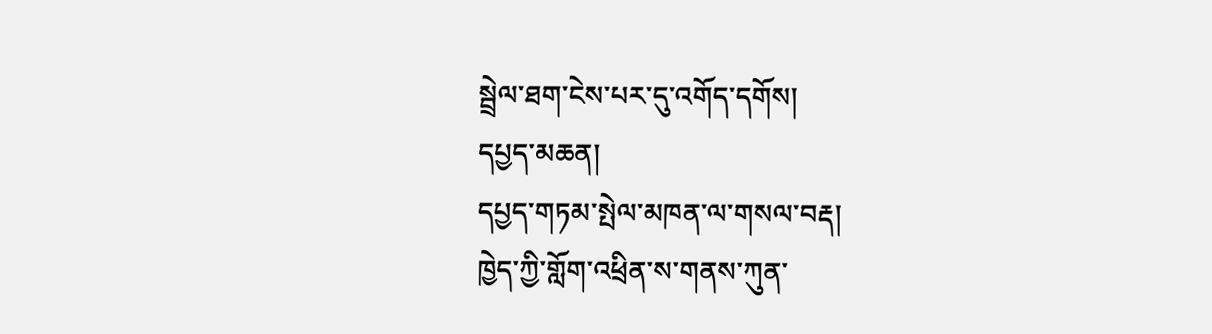སྦྲེལ་ཐག་ངེས་པར་དུ་འགོད་དགོས།
དཔྱད་མཆན།
དཔྱད་གཏམ་སྤེལ་མཁན་ལ་གསལ་བརྡ།
ཁྱེད་ཀྱི་གློག་འཕྲིན་ས་གནས་ཀུན་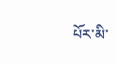པོར་མི་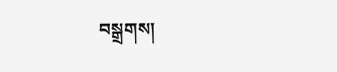བསྒྲགས།